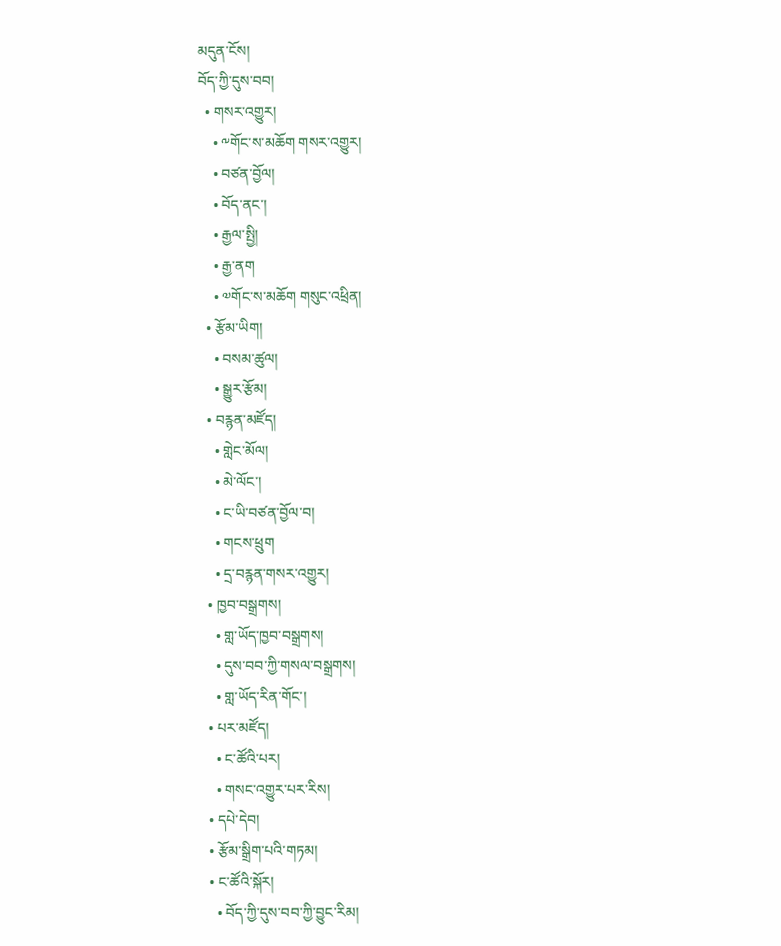མདུན་ངོས།
བོད་ཀྱི་དུས་བབ།
  • གསར་འགྱུར།
    • ༸གོང་ས་མཆོག གསར་འགྱུར།
    • བཙན་བྱོལ།
    • བོད་ནང་།
    • རྒྱལ་སྤྱི།
    • རྒྱ་ནག
    • ༧གོང་ས་མཆོག གསུང་འཕྲིན།
  • རྩོམ་ཡིག།
    • བསམ་ཚུལ།
    • སྒྱུར་རྩོམ།
  • བརྙན་མཛོད།
    • གླེང་མོལ།
    • མེ་ལོང་།
    • ང་ཡི་བཙན་བྱོལ་བ།
    • གངས་ཕྲུག
    • དྲ་བརྙན་གསར་འགྱུར།
  • ཁྱབ་བསྒྲགས།
    • གླ་ཡོད་ཁྱབ་བསྒྲགས།
    • དུས་བབ་ཀྱི་གསལ་བསྒྲགས།
    • གླ་ཡོད་རིན་གོང་།
  • པར་མཛོད།
    • ང་ཚོའི་པར།
    • གསང་འགྱུར་པར་རིས།
  • དཔེ་དེབ།
  • རྩོམ་སྒྲིག་པའི་གཏམ།
  • ང་ཚོའི་སྐོར།
    • བོད་ཀྱི་དུས་བབ་ཀྱི་བྱུང་རིམ།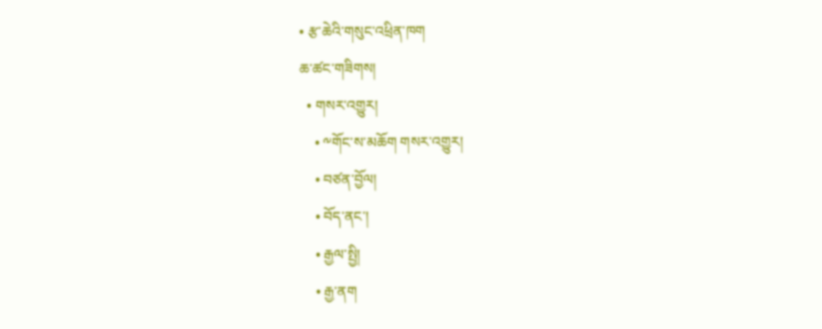• རྩ་ཆེའི་གསུང་འཕྲིན་ཁག
ཆ་ཚང་གཟིགས།
  • གསར་འགྱུར།
    • ༸གོང་ས་མཆོག གསར་འགྱུར།
    • བཙན་བྱོལ།
    • བོད་ནང་།
    • རྒྱལ་སྤྱི།
    • རྒྱ་ནག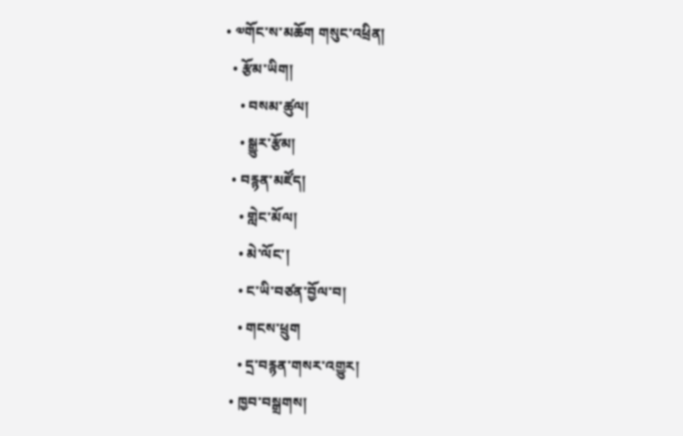• ༧གོང་ས་མཆོག གསུང་འཕྲིན།
  • རྩོམ་ཡིག།
    • བསམ་ཚུལ།
    • སྒྱུར་རྩོམ།
  • བརྙན་མཛོད།
    • གླེང་མོལ།
    • མེ་ལོང་།
    • ང་ཡི་བཙན་བྱོལ་བ།
    • གངས་ཕྲུག
    • དྲ་བརྙན་གསར་འགྱུར།
  • ཁྱབ་བསྒྲགས།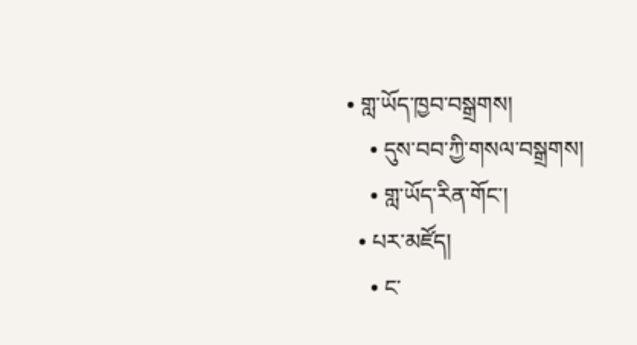• གླ་ཡོད་ཁྱབ་བསྒྲགས།
    • དུས་བབ་ཀྱི་གསལ་བསྒྲགས།
    • གླ་ཡོད་རིན་གོང་།
  • པར་མཛོད།
    • ང་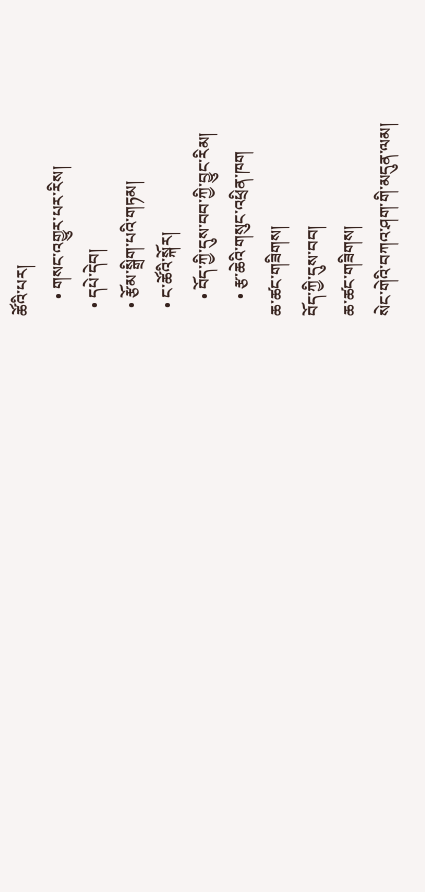ཚོའི་པར།
    • གསང་འགྱུར་པར་རིས།
  • དཔེ་དེབ།
  • རྩོམ་སྒྲིག་པའི་གཏམ།
  • ང་ཚོའི་སྐོར།
    • བོད་ཀྱི་དུས་བབ་ཀྱི་བྱུང་རིམ།
    • རྩ་ཆེའི་གསུང་འཕྲིན་ཁག
ཆ་ཚང་གཟིགས།
བོད་ཀྱི་དུས་བབ།
ཆ་ཚང་གཟིགས།
སེང་གེའི་བཀའ་ཤག་གི་མདུན་ལམ།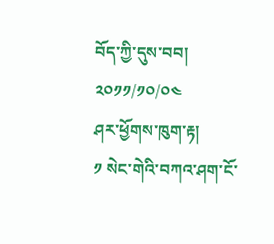བོད་ཀྱི་དུས་བབ།
༢༠༡༡/༡༠/༠༤
ཤར་ཕྱོགས་ཁུག་རྟ།
༡ སེང་གེའི་བཀའ་ཤག་ངོ་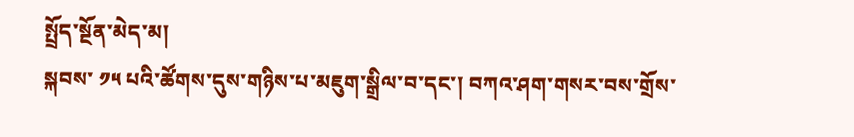སྤྲོད་སྔོན་མེད་མ།
སྐབས་ ༡༥ པའི་ཚོགས་དུས་གཉིས་པ་མཇུག་སྒྲིལ་བ་དང་། བཀའ་ཤག་གསར་བས་གྲོས་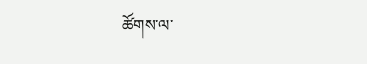ཚོགས་ལ་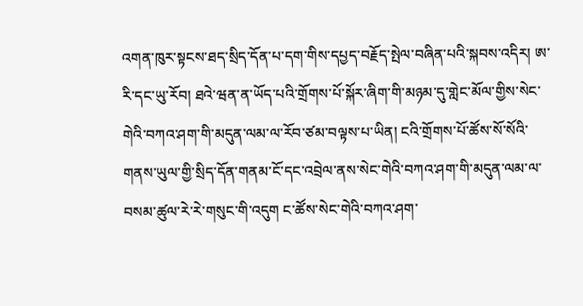འགན་ཁུར་སྟངས་ཐད་སྲིད་དོན་པ་དག་གིས་དཔྱད་བརྗོད་སྤེལ་བཞིན་པའི་སྐབས་འདིར། ཨ་རི་དང་ཡུ་རོབ། ཐའེ་ཝན་ན་ཡོད་པའི་གྲོགས་པོ་སྐོར་ཞིག་གི་མཉམ་དུ་གླེང་མོལ་གྱིས་སེང་གེའི་བཀའ་ཤག་གི་མདུན་ལམ་ལ་རོབ་ཙམ་བལྟས་པ་ཡིན། ངའི་གྲོགས་པོ་ཚོས་སོ་སོའི་གནས་ཡུལ་གྱི་སྲིད་དོན་གནམ་ངོ་དང་འབྲེལ་ནས་སེང་གེའི་བཀའ་ཤག་གི་མདུན་ལམ་ལ་བསམ་ཚུལ་རེ་རེ་གསུང་གི་འདུག ང་ཚོས་སེང་གེའི་བཀའ་ཤག་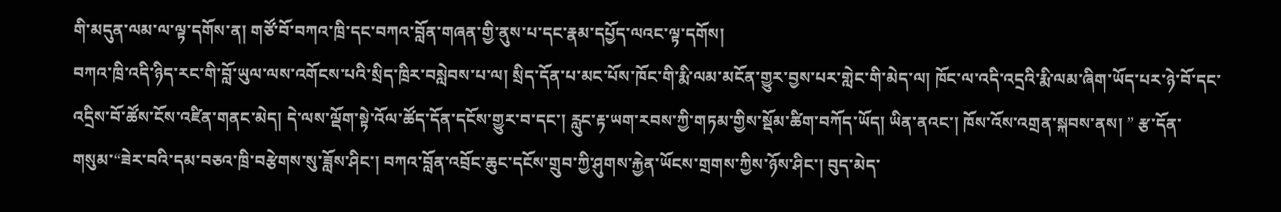གི་མདུན་ལམ་ལ་ལྟ་དགོས་ན། གཙོ་བོ་བཀའ་ཁྲི་དང་བཀའ་བློན་གཞན་གྱི་ནུས་པ་དང་རྣམ་དཔྱོད་ལའང་ལྟ་དགོས།
བཀའ་ཁྲི་འདི་ཉིད་རང་གི་བློ་ཡུལ་ལས་འགོངས་པའི་སྲིད་ཁྲིར་བསླེབས་པ་ལ། སྲིད་དོན་པ་མང་པོས་ཁོང་གི་རྨི་ལམ་མངོན་གྱུར་བྱས་པར་གླེང་གི་མེད་ལ། ཁོང་ལ་འདི་འདྲའི་རྨི་ལམ་ཞིག་ཡོད་པར་ཉེ་བོ་དང་འདྲིས་བོ་ཚོས་ངོས་འཛིན་གནང་མེད། དེ་ལས་ལྡོག་སྟེ་འོལ་ཚོད་དོན་དངོས་གྱུར་བ་དང་། རླུང་རྟ་ཡག་རབས་ཀྱི་གཏམ་གྱིས་སྡོམ་ཚིག་བཀོད་ཡོད། ཡིན་ནའང་། ཁོས་འོས་འགྲན་སྐབས་ནས། ” རྩ་དོན་གསུམ་“ཟེར་བའི་དམ་བཅའ་ཁྲི་བརྩེགས་སུ་ཟློས་ཤིང་། བཀའ་བློན་འབྲོང་ཆུང་དངོས་གྲུབ་ཀྱི་ཤུགས་རྐྱེན་ཡོངས་གྲགས་ཀྱིས་ཉོས་ཤིང་། བུད་མེད་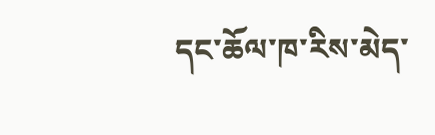དང་ཆོལ་ཁ་རིས་མེད་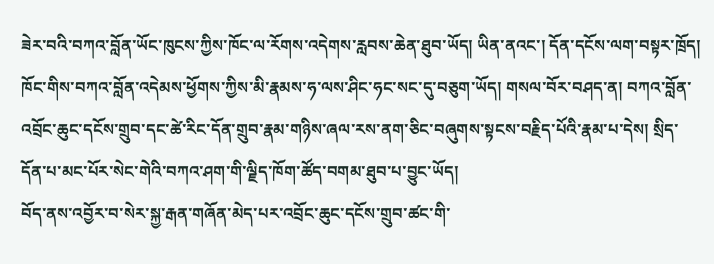ཟེར་བའི་བཀའ་བློན་ཡོང་ཁུངས་ཀྱིས་ཁོང་ལ་རོགས་འདེགས་རླབས་ཆེན་ཐུབ་ཡོད། ཡིན་ནའང་། དོན་དངོས་ལག་བསྟར་ཁྲོད། ཁོང་གིས་བཀའ་བློན་འདེམས་ཕྱོགས་ཀྱིས་མི་རྣམས་ཧ་ལས་ཤིང་ཧང་སང་དུ་བཅུག་ཡོད། གསལ་བོར་བཤད་ན། བཀའ་བློན་འབྲོང་ཆུང་དངོས་གྲུབ་དང་ཚེ་རིང་དོན་གྲུབ་རྣམ་གཉིས་ཞལ་རས་ནག་ཅིང་བཞུགས་སྟངས་བརྗིད་པོའི་རྣམ་པ་དེས། སྲིད་དོན་པ་མང་པོར་སེང་གེའི་བཀའ་ཤག་གི་ལྗིད་ཁོག་ཚོད་བགམ་ཐུབ་པ་བྱུང་ཡོད།
བོད་ནས་འབྱོར་བ་སེར་སྐྱ་རྒན་གཞོན་མེད་པར་འབྲོང་ཆུང་དངོས་གྲུབ་ཚང་གི་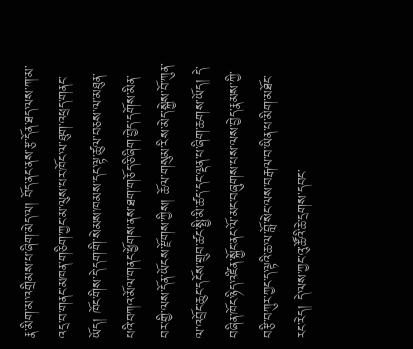རྣ་མིག་མ་འགྲིམས་པ་ཞིག་མེད་ལ། བོད་ནང་ནས་རྩ་དོན་ཐད་ལས་ཀ་མ་འདྲ་བ་གནང་མཁན་གཅིག་ཀྱང་མ་ལུས་པར་ཁོང་ལ་ཐུག་འཕྲད་གནང་ཡོད། ཁོང་གིས་དེ་དག་གི་སེམས་ཁམས་དང་ལྟ་ཚུལ་བཅས་ལ་མཐུན་པའི་བཀའ་མོལ་གནང་ཕྱོགས་ནས་ཐག་གཅོད་ཅི་ཞིག་བྱེད་དགོས་མིན་བར་གྱི་ལས་དོན་ཡོངས་རྫོགས་ཀྱིས། ཆོལ་གསུམ་རིས་མེད་སྐྱེས་བོ་ཀུན་ལ་འབྲོང་ཆུང་དངོས་གྲུབ་ཚང་སྤྱི་མི་ཚད་དང་ལྡན་པ་ཞིག་ཆགས་ཡོད། དེ་བཞིན་ཁོང་ཉིད་འཛིན་སྐྱོང་ནང་ལོ་མང་བཞུགས་པས་ལས་བྱེད་རྣམས་ཀྱི་བརྩི་བཀུར་ཀྱང་ད་ལྟའི་ཆ་ལ་བློ་སེང་ལས་བརྒལ་བ་ཡིན་པ་མིག་མཐོང་རང་རེད། དེ་ལས་ཀྱང་འུ་ཚོའི་ཆེ་དྲགས་དབང་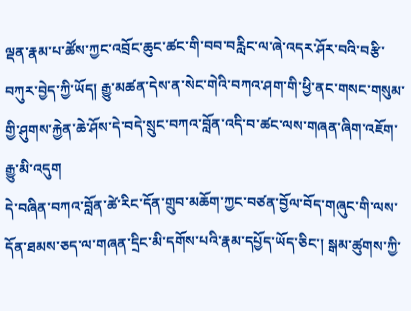ལྡན་རྣམ་པ་ཚོས་ཀྱང་འབྲོང་ཆུང་ཚང་གི་བབ་བརླིང་ལ་ཞེ་འདར་ཤོར་བའི་བརྩི་བཀུར་བྱེད་ཀྱི་ཡོད། རྒྱུ་མཚན་དེས་ན་སེང་གེའི་བཀའ་ཤག་གི་ཕྱི་ནང་གསང་གསུམ་གྱི་ཤུགས་རྐྱེན་ཆེ་ཤོས་དེ་བདེ་སྲུང་བཀའ་བློན་འདི་བ་ཚང་ལས་གཞན་ཞིག་འཇོག་རྒྱུ་མི་འདུག
དེ་བཞིན་བཀའ་བློན་ཚེ་རིང་དོན་གྲུབ་མཆོག་ཀྱང་བཙན་བྱོལ་བོད་གཞུང་གི་ལས་དོན་ཐམས་ཅད་ལ་གཞན་དྲིང་མི་དགོས་པའི་རྣམ་དཔྱོད་ཡོད་ཅིང་། སྒམ་ཚུགས་ཀྱི་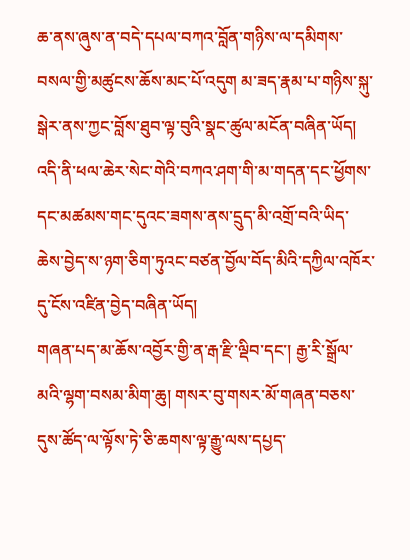ཆ་ནས་ཞུས་ན་བདེ་དཔལ་བཀའ་བློན་གཉིས་ལ་དམིགས་བསལ་གྱི་མཚུངས་ཆོས་མང་པོ་འདུག མ་ཟད་རྣམ་པ་གཉིས་སྐུ་སྒེར་ནས་ཀྱང་བློས་ཐུབ་ལྟ་བུའི་སྣང་ཚུལ་མངོན་བཞིན་ཡོད། འདི་ནི་ཕལ་ཆེར་སེང་གེའི་བཀའ་ཤག་གི་མ་གདན་དང་ཕྱོགས་དང་མཚམས་གང་དུའང་ཟགས་ནས་དྲུད་མི་འགྲོ་བའི་ཡིད་ཆེས་བྱེད་ས་ཉག་ཅིག་ཏུའང་བཙན་བྱོལ་བོད་མིའི་དཀྱིལ་འཁོར་དུ་ངོས་འཛིན་བྱེད་བཞིན་ཡོད།
གཞན་པད་མ་ཆོས་འབྱོར་གྱི་ན་རྒ་རྫི་ལྡིབ་དང་། རྒྱ་རི་སྒྲོལ་མའི་ལྷག་བསམ་མིག་ཆུ། གསར་བུ་གསར་མོ་གཞན་བཅས་དུས་ཚོད་ལ་ལྟོས་ཏེ་ཅི་ཆགས་ལྟ་རྒྱུ་ལས་དཔྱད་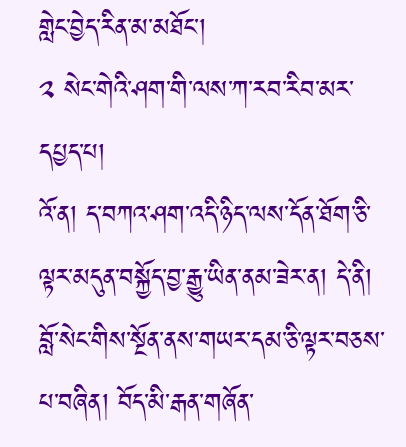གླེང་བྱེད་རིན་མ་མཐོང་།
༢ སེང་གེའི་ཤག་གི་ལས་ཀ་རབ་རིབ་མར་དཔྱད་པ།
འོ་ན། ད་བཀའ་ཤག་འདི་ཉིད་ལས་དོན་ཐོག་ཅི་ལྟར་མདུན་བསྐྱོད་བྱ་རྒྱུ་ཡིན་ནམ་ཟེར་ན། དེ་ནི། བློ་སེང་གིས་སྔོན་ནས་གཡར་དམ་ཅི་ལྟར་བཅས་པ་བཞིན། བོད་མི་རྒན་གཞོན་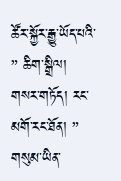ཚོར་སྐྱོར་རྒྱུ་ཡོད་པའི་ ” ཆིག་སྒྲིལ། གསར་གཏོད། རང་མགོ་རང་ཐོན། ” གསུམ་ཡིན་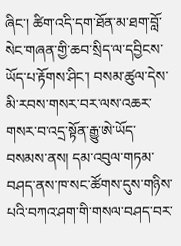ཞིང་། ཚིག་འདི་དག་ཐོན་མ་ཐག་བློ་སེང་གཞན་གྱི་ཆབ་སྲིད་ལ་དབྱིངས་ཡོད་པ་རྟོགས་ཤིང་། བསམ་ཚུལ་དེས་མི་རབས་གསར་བར་ལས་འཆར་གསར་བ་འདྲ་སྟོན་རྒྱུ་ཨེ་ཡོད་བསམས་ནས། དམ་འབུལ་གཏམ་བཤད་ནས་ཁ་སང་ཚོགས་དུས་གཉིས་པའི་བཀའ་ཤག་གི་གསལ་བཤད་བར་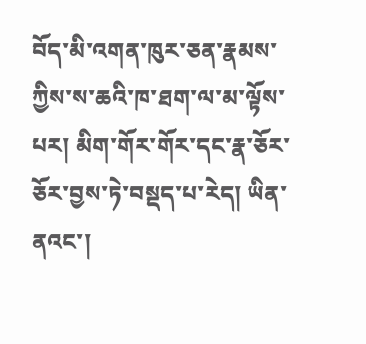བོད་མི་འགན་ཁུར་ཅན་རྣམས་ཀྱིས་ས་ཆའི་ཁ་ཐག་ལ་མ་ལྟོས་པར། མིག་གོར་གོར་དང་རྣ་ཅོར་ཅོར་བྱས་ཏེ་བསྡད་པ་རེད། ཡིན་ནའང་།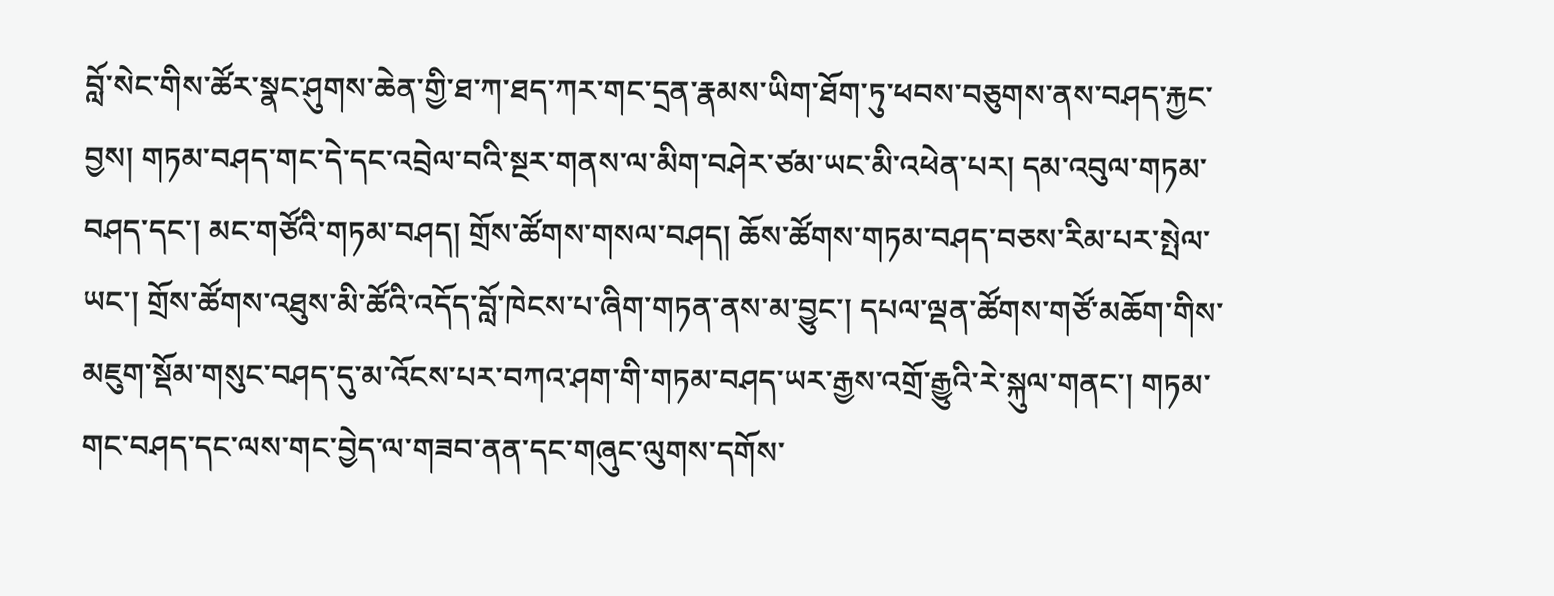བློ་སེང་གིས་ཚོར་སྣང་ཤུགས་ཆེན་གྱི་ཐ་ཀ་ཐད་ཀར་གང་དྲན་རྣམས་ཡིག་ཐོག་ཏུ་ཕབས་བཅུགས་ནས་བཤད་རྐྱང་བྱས། གཏམ་བཤད་གང་དེ་དང་འབྲེལ་བའི་སྔར་གནས་ལ་མིག་བཤེར་ཙམ་ཡང་མི་འཕེན་པར། དམ་འབུལ་གཏམ་བཤད་དང་། མང་གཙོའི་གཏམ་བཤད། གྲོས་ཚོགས་གསལ་བཤད། ཆོས་ཚོགས་གཏམ་བཤད་བཅས་རིམ་པར་སྤེལ་ཡང་། གྲོས་ཚོགས་འཐུས་མི་ཚོའི་འདོད་བློ་ཁེངས་པ་ཞིག་གཏན་ནས་མ་བྱུང་། དཔལ་ལྡན་ཚོགས་གཙོ་མཆོག་གིས་མཇུག་སྡོམ་གསུང་བཤད་དུ་མ་འོངས་པར་བཀའ་ཤག་གི་གཏམ་བཤད་ཡར་རྒྱས་འགྲོ་རྒྱུའི་རེ་སྐུལ་གནང་། གཏམ་གང་བཤད་དང་ལས་གང་བྱེད་ལ་གཟབ་ནན་དང་གཞུང་ལུགས་དགོས་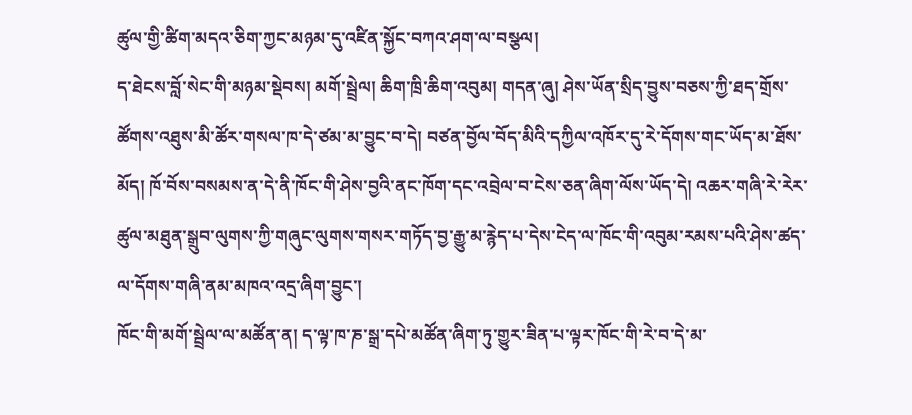ཚུལ་གྱི་ཚིག་མདའ་ཅིག་ཀྱང་མཉམ་དུ་འཛིན་སྐྱོང་བཀའ་ཤག་ལ་བསྩལ།
ད་ཐེངས་བློ་སེང་གི་མཉམ་སྡེབས། མགོ་སྦྲེལ། ཆིག་ཁྲི་ཆིག་འབུམ། གདན་ཞུ། ཤེས་ཡོན་སྲིད་བྱུས་བཅས་ཀྱི་ཐད་གྲོས་ཚོགས་འཐུས་མི་ཚོར་གསལ་ཁ་དེ་ཙམ་མ་བྱུང་བ་དེ། བཙན་བྱོལ་བོད་མིའི་དཀྱིལ་འཁོར་དུ་རེ་དོགས་གང་ཡོད་མ་ཐོས་མོད། ཁོ་བོས་བསམས་ན་དེ་ནི་ཁོང་གི་ཤེས་བྱའི་ནང་ཁོག་དང་འབྲེལ་བ་ངེས་ཅན་ཞིག་ལོས་ཡོད་དེ། འཆར་གཞི་རེ་རེར་ཚུལ་མཐུན་སྒྲུབ་ལུགས་ཀྱི་གཞུང་ལུགས་གསར་གཏོད་བྱ་རྒྱུ་མ་རྙེད་པ་དེས་ངེད་ལ་ཁོང་གི་འབུམ་རམས་པའི་ཤེས་ཚད་ལ་དོགས་གཞི་ནམ་མཁའ་འདྲ་ཞིག་བྱུང་།
ཁོང་གི་མགོ་སྦྲེལ་ལ་མཚོན་ན། ད་ལྟ་ཁ་ཎ་སྒྲ་དཔེ་མཚོན་ཞིག་ཏུ་གྱུར་ཟིན་པ་ལྟར་ཁོང་གི་རེ་བ་དེ་མ་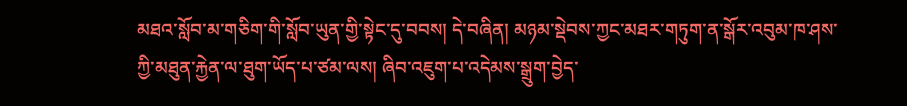མཐའ་སློབ་མ་གཅིག་གི་སློབ་ཡུན་གྱི་སྟེང་དུ་བབས། དེ་བཞིན། མཉམ་སྡེབས་ཀྱང་མཐར་གཏུག་ན་སྒོར་འབུམ་ཁ་ཤས་ཀྱི་མཐུན་རྐྱེན་ལ་ཐུག་ཡོད་པ་ཙམ་ལས། ཞིབ་འཇུག་པ་འདེམས་སྒྲུག་བྱེད་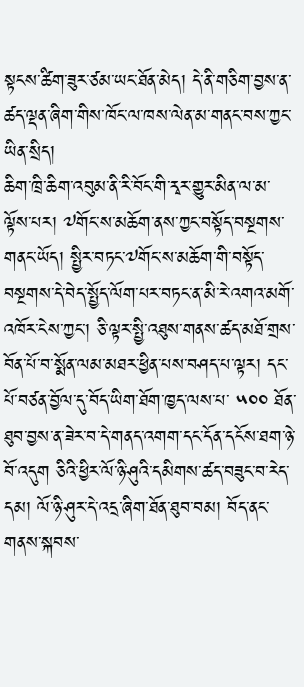སྟངས་ཚིག་ཟུར་ཙམ་ཡང་ཐོན་མེད། དེ་ནི་གཅིག་བྱས་ན་ཚད་ལྡན་ཞིག་གིས་ཁོང་ལ་ཁས་ལེན་མ་གནང་བས་ཀྱང་ཡིན་སྲིད།
ཆིག་ཁྲི་ཆིག་འབུམ་ནི་རི་བོང་གི་རྭར་གྱུར་མིན་ལ་མ་ལྟོས་པར། ༧གོང་ས་མཆོག་ནས་ཀྱང་བསྟོད་བསྔགས་གནང་ཡོད། སྤྱིར་བཏང་༧གོང་ས་མཆོག་གི་བསྟོད་བསྔགས་དེ་བེད་སྤྱོད་ལོག་པར་བཏང་ན་མི་རེ་འགའ་མགོ་འཁོར་ངེས་ཀྱང་། ཅི་ལྟར་སྤྱི་འཐུས་གནས་ཚད་མཐོ་གྲས་བོན་པོ་བ་སྨོན་ལམ་མཐར་ཕྱིན་པས་བཤད་པ་ལྟར། དང་པོ་བཙན་བྱོལ་དུ་བོད་ཡིག་ཐོག་ཁྱད་ལས་པ་ ༥༠༠ ཐོན་ཐུབ་བྱས་ན་ཟེར་བ་དེ་གནད་འགག་དང་དོན་དངོས་ཐག་ཉེ་བོ་འདུག ཅིའི་ཕྱིར་ལོ་ཉི་ཤུའི་དམིགས་ཚད་བཟུང་བ་རེད་དམ། ལོ་ཉི་ཤུར་དེ་འདྲ་ཞིག་ཐོན་ཐུབ་བམ། བོད་ནང་གནས་སྐབས་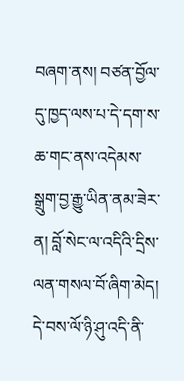བཞག་ནས། བཙན་བྱོལ་དུ་ཁྱད་ལས་པ་དེ་དག་ས་ཆ་གང་ནས་འདེམས་སྒྲུག་བྱ་རྒྱུ་ཡིན་ནམ་ཟེར་ན། བློ་སེང་ལ་འདིའི་དྲིས་ལན་གསལ་བོ་ཞིག་མེད། དེ་བས་ལོ་ཉི་ཤུ་འདི་ནི་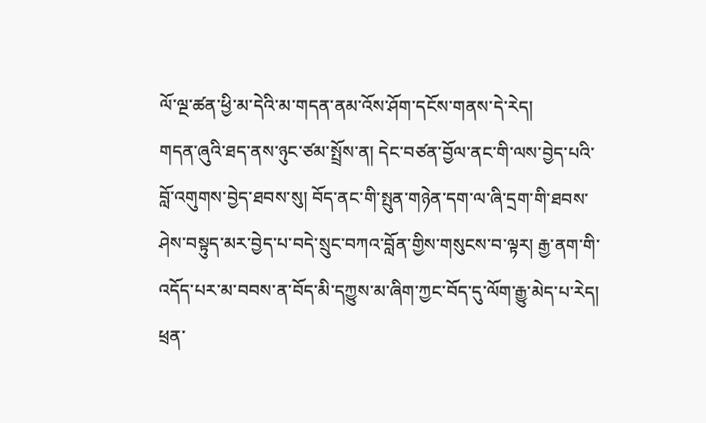ལོ་ལྔ་ཚན་ཕྱི་མ་དེའི་མ་གདན་ནམ་འོས་ཤོག་དངོས་གནས་དེ་རེད།
གདན་ཞུའི་ཐད་ནས་ཉུང་ཙམ་སྤྲོས་ན། དེང་བཙན་བྱོལ་ནང་གི་ལས་བྱེད་པའི་བློ་འགུགས་བྱེད་ཐབས་སུ། བོད་ནང་གི་སྤུན་གཉེན་དག་ལ་ཞི་དྲག་གི་ཐབས་ཤེས་བསྟུད་མར་བྱེད་པ་བདེ་སྲུང་བཀའ་བློན་གྱིས་གསུངས་བ་ལྟར། རྒྱ་ནག་གི་འདོད་པར་མ་བབས་ན་བོད་མི་དཀྱུས་མ་ཞིག་ཀྱང་བོད་དུ་ལོག་རྒྱུ་མེད་པ་རེད། ཕྲན་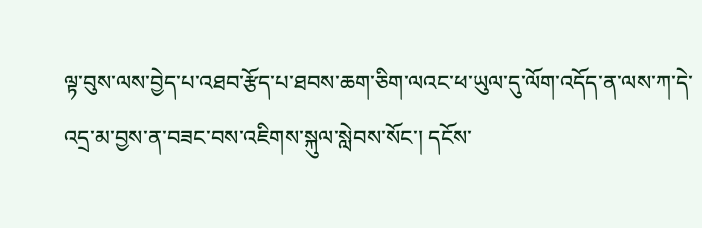ལྟ་བུས་ལས་བྱེད་པ་འཐབ་རྩོད་པ་ཐབས་ཆག་ཅིག་ལའང་ཕ་ཡུལ་དུ་ལོག་འདོད་ན་ལས་ཀ་དེ་འདྲ་མ་བྱས་ན་བཟང་བས་འཇིགས་སྐུལ་སླེབས་སོང་། དངོས་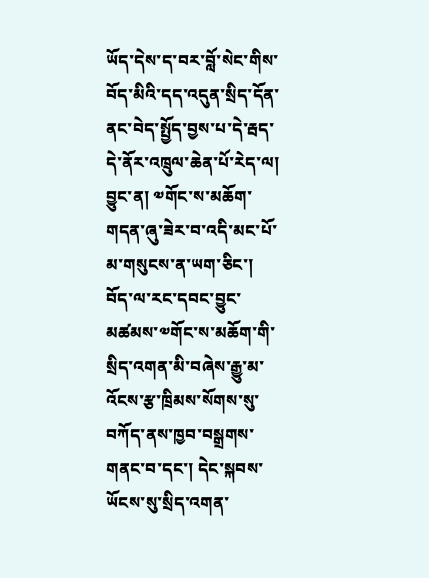ཡོད་དེས་ད་བར་བློ་སེང་གིས་བོད་མིའི་དད་འདུན་སྲིད་དོན་ནང་བེད་སྤྱོད་བྱས་པ་དེ་རྦད་དེ་ནོར་འཁྲུལ་ཆེན་པོ་རེད་ལ། བྱུང་ན། ༧གོང་ས་མཆོག་གདན་ཞུ་ཟེར་བ་འདི་མང་པོ་མ་གསུངས་ན་ཡག་ཅིང་། བོད་ལ་རང་དབང་བྱུང་མཚམས་༧གོང་ས་མཆོག་གི་སྲིད་འགན་མི་བཞེས་རྒྱུ་མ་འོངས་རྩ་ཁྲིམས་སོགས་སུ་བཀོད་ནས་ཁྱབ་བསྒྲགས་གནང་བ་དང་། དེང་སྐབས་ཡོངས་སུ་སྲིད་འགན་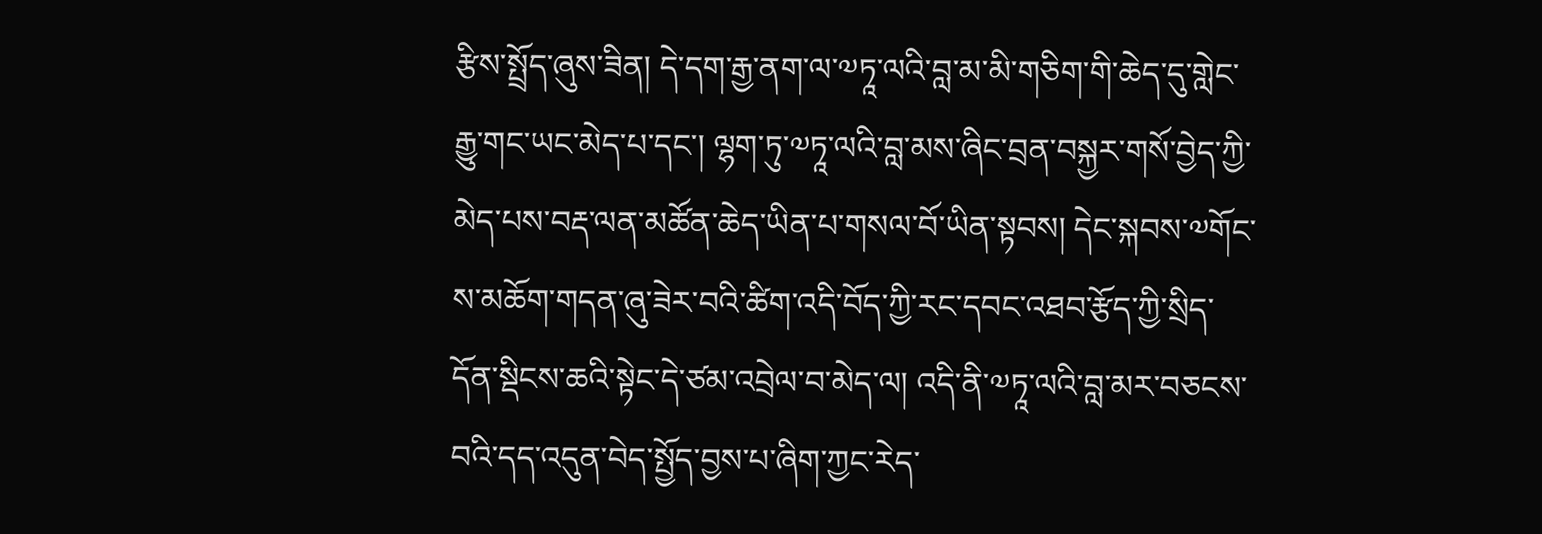རྩིས་སྤྲོད་ཞུས་ཟིན། དེ་དག་རྒྱ་ནག་ལ་༧ཏཱ་ལའི་བླ་མ་མི་གཅིག་གི་ཆེད་དུ་གླེང་རྒྱུ་གང་ཡང་མེད་པ་དང་། ལྷག་ཏུ་༧ཏཱ་ལའི་བླ་མས་ཞིང་བྲན་བསྐྱར་གསོ་བྱེད་ཀྱི་མེད་པས་བརྡ་ལན་མཚོན་ཆེད་ཡིན་པ་གསལ་བོ་ཡིན་སྟབས། དེང་སྐབས་༧གོང་ས་མཆོག་གདན་ཞུ་ཟེར་བའི་ཚིག་འདི་བོད་ཀྱི་རང་དབང་འཐབ་རྩོད་ཀྱི་སྲིད་དོན་སྡིངས་ཆའི་སྟེང་དེ་ཙམ་འབྲེལ་བ་མེད་ལ། འདི་ནི་༧ཏཱ་ལའི་བླ་མར་བཅངས་བའི་དད་འདུན་བེད་སྤྱོད་བྱས་པ་ཞིག་ཀྱང་རེད་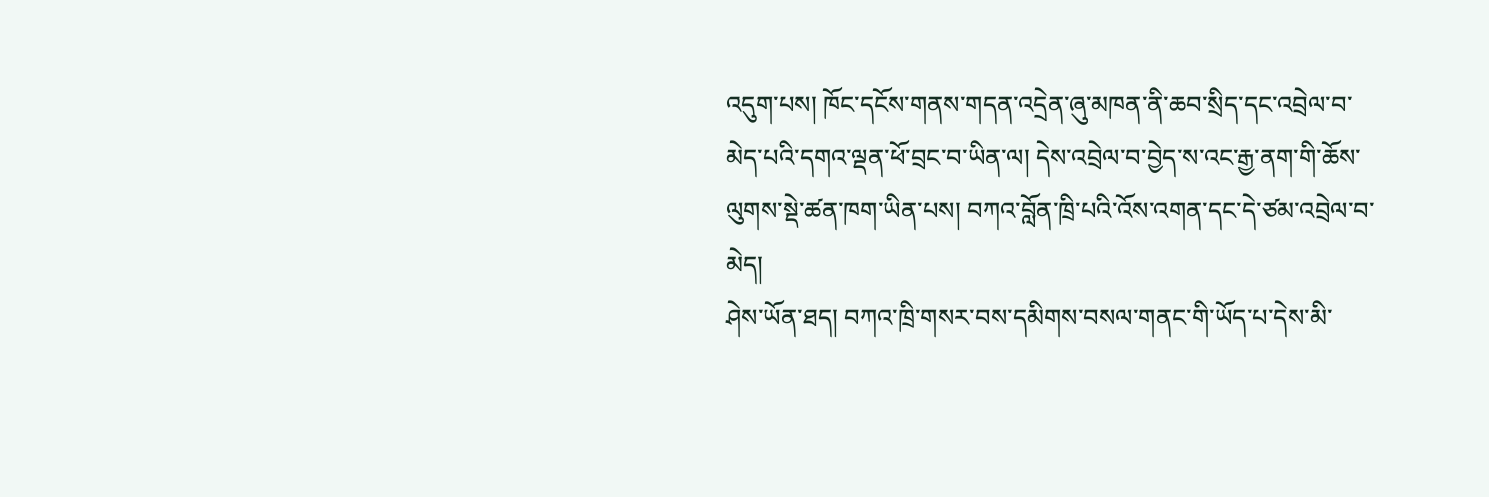འདུག་པས། ཁོང་དངོས་གནས་གདན་འདྲེན་ཞུ་མཁན་ནི་ཆབ་སྲིད་དང་འབྲེལ་བ་མེད་པའི་དགའ་ལྡན་ཕོ་བྲང་བ་ཡིན་ལ། དེས་འབྲེལ་བ་བྱེད་ས་འང་རྒྱ་ནག་གི་ཆོས་ལུགས་སྡེ་ཚན་ཁག་ཡིན་པས། བཀའ་བློན་ཁྲི་པའི་འོས་འགན་དང་དེ་ཙམ་འབྲེལ་བ་མེད།
ཤེས་ཡོན་ཐད། བཀའ་ཁྲི་གསར་བས་དམིགས་བསལ་གནང་གི་ཡོད་པ་དེས་མི་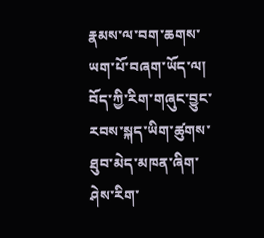རྣམས་ལ་བག་ཆགས་ཡག་པོ་བཞག་ཡོད་ལ། བོད་ཀྱི་རིག་གཞུང་བྱུང་རབས་སྐད་ཡིག་ཚུགས་ཐུབ་མེད་མཁན་ཞིག་ཤེས་རིག་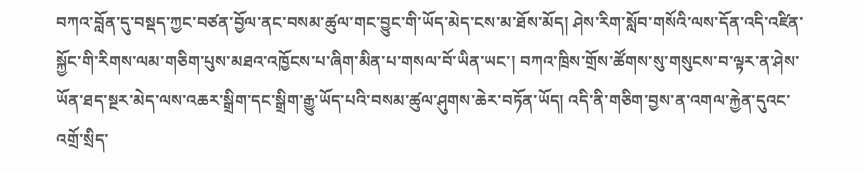བཀའ་བློན་དུ་བསྡད་ཀྱང་བཙན་བྱོལ་ནང་བསམ་ཚུལ་གང་བྱུང་གི་ཡོད་མེད་ངས་མ་ཐོས་མོད། ཤེས་རིག་སློབ་གསོའི་ལས་དོན་འདི་འཛིན་སྐྱོང་གི་རིགས་ལམ་གཅིག་པུས་མཐའ་འཁྱོངས་པ་ཞིག་མིན་པ་གསལ་བོ་ཡིན་ཡང་། བཀའ་ཁྲིས་གྲོས་ཚོགས་སུ་གསུངས་བ་ལྟར་ན་ཤེས་ཡོན་ཐད་སྔར་མེད་ལས་འཆར་སྒྲིག་དང་སྒྲིག་རྒྱུ་ཡོད་པའི་བསམ་ཚུལ་ཤུགས་ཆེར་བཏོན་ཡོད། འདི་ནི་གཅིག་བྱས་ན་འགལ་རྐྱེན་དུའང་འགྲོ་སྲིད་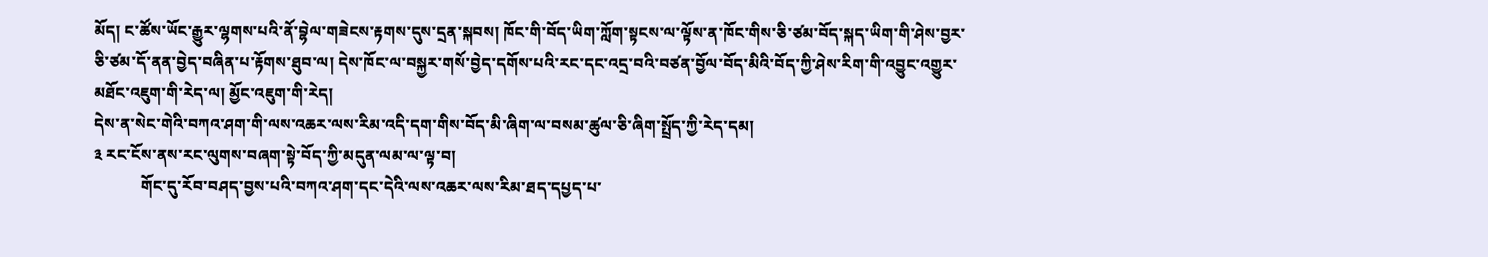མོད། ང་ཚོས་ཡོང་རྒྱུར་ལྷགས་པའི་ནོ་བྷེལ་གཟེངས་རྟགས་དུས་དྲན་སྐབས། ཁོང་གི་བོད་ཡིག་ཀློག་སྟངས་ལ་ལྟོས་ན་ཁོང་གིས་ཅི་ཙམ་བོད་སྐད་ཡིག་གི་ཤེས་བྱར་ཅི་ཙམ་དོ་ནན་བྱེད་བཞིན་པ་རྟོགས་ཐུབ་ལ། དེས་ཁོང་ལ་བསྐྱར་གསོ་བྱེད་དགོས་པའི་རང་དང་འདྲ་བའི་བཙན་བྱོལ་བོད་མིའི་བོད་ཀྱི་ཤེས་རིག་གི་འབྱུང་འགྱུར་མཐོང་འཇུག་གི་རེད་ལ། མྱོང་འཇུག་གི་རེད།
དེས་ན་སེང་གེའི་བཀའ་ཤག་གི་ལས་འཆར་ལས་རིམ་འདི་དག་གིས་བོད་མི་ཞིག་ལ་བསམ་ཚུལ་ཅི་ཞིག་སྤྲོད་ཀྱི་རེད་དམ།
༣ རང་ངོས་ནས་རང་ལུགས་བཞག་སྟེ་བོད་ཀྱི་མདུན་ལམ་ལ་ལྟ་བ།
            གོང་དུ་རོབ་བཤད་བྱས་པའི་བཀའ་ཤག་དང་དེའི་ལས་འཆར་ལས་རིམ་ཐད་དཔྱད་པ་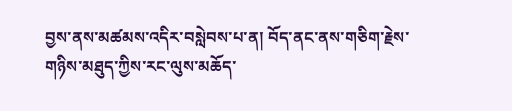བྱས་ནས་མཚམས་འདིར་བསླེབས་པ་ན། བོད་ནང་ནས་གཅིག་རྗེས་གཉིས་མཐུད་ཀྱིས་རང་ལུས་མཆོད་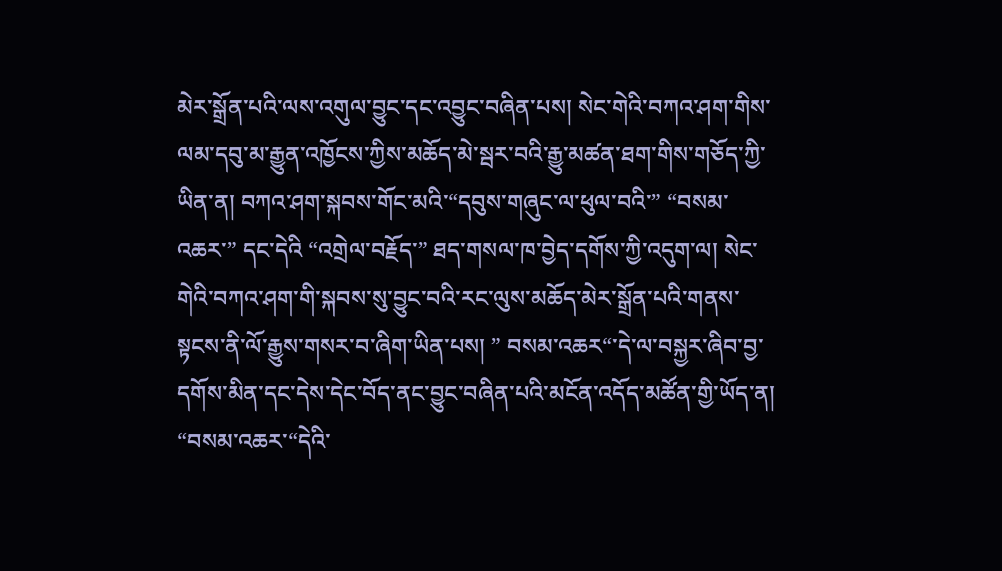མེར་སྒྲོན་པའི་ལས་འགུལ་བྱུང་དང་འབྱུང་བཞིན་པས། སེང་གེའི་བཀའ་ཤག་གིས་ལམ་དབུ་མ་རྒྱུན་འཁྱོངས་ཀྱིས་མཆོད་མེ་སྦར་བའི་རྒྱུ་མཚན་ཐག་གིས་གཅོད་ཀྱི་ཡིན་ན། བཀའ་ཤག་སྐབས་གོང་མའི་“དབུས་གཞུང་ལ་ཕུལ་བའི་” “བསམ་འཆར་” དང་དེའི “འགྲེལ་བརྗོད་” ཐད་གསལ་ཁ་བྱེད་དགོས་ཀྱི་འདུག་ལ། སེང་གེའི་བཀའ་ཤག་གི་སྐབས་སུ་བྱུང་བའི་རང་ལུས་མཆོད་མེར་སྒྲོན་པའི་གནས་སྟངས་ནི་ལོ་རྒྱུས་གསར་བ་ཞིག་ཡིན་པས། ” བསམ་འཆར“་དེ་ལ་བསྐྱར་ཞིབ་བྱ་དགོས་མིན་དང་དེས་དེང་བོད་ནང་བྱུང་བཞིན་པའི་མངོན་འདོད་མཚོན་གྱི་ཡོད་ན། “བསམ་འཆར་“དེའི་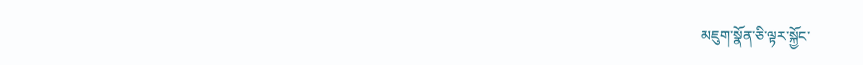མཇུག་སྣོན་ཅི་ལྟར་སྐྱོང་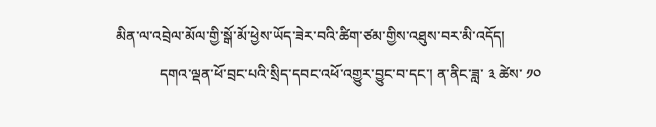མིན་ལ་འབྲེལ་མོལ་གྱི་སྒོ་མོ་ཕྱེས་ཡོད་ཟེར་བའི་ཚིག་ཙམ་གྱིས་འཐུས་བར་མི་འདོད།
            དགའ་ལྡན་ཕོ་བྲང་པའི་སྲིད་དབང་འཕོ་འགྱུར་བྱུང་བ་དང་། ན་ནིང་ཟླ་ ༣ ཚེས་ ༡༠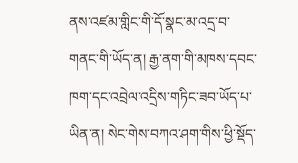ནས་འཛམ་གླིང་གི་དོ་སྣང་མ་འདྲ་བ་གནང་གི་ཡོད་ན། རྒྱ་ནག་གི་མཁས་དབང་ཁག་དང་འབྲེལ་འདྲིས་གཏིང་ཟབ་ཡོད་པ་ཡིན་ན། སེང་གེས་བཀའ་ཤག་གིས་ཕྱི་སྡོད་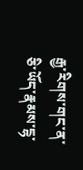རྒྱ་རིགས་གང་ན་ཅི་ཡོད་རྣམས་ངྷ་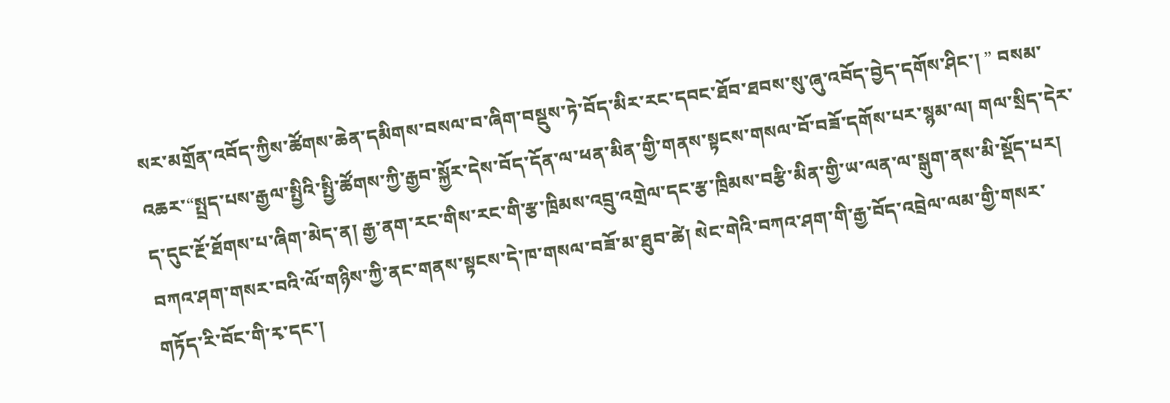སར་མགྲོན་འབོད་ཀྱིས་ཚོགས་ཆེན་དམིགས་བསལ་བ་ཞིག་བསྡུས་ཏེ་བོད་མིར་རང་དབང་ཐོབ་ཐབས་སུ་ཞུ་འབོད་བྱེད་དགོས་ཤིང་། ” བསམ་འཆར་“སྤྲད་པས་རྒྱལ་སྤྱིའི་སྤྱི་ཚོགས་ཀྱི་རྒྱབ་སྐྱོར་དེས་བོད་དོན་ལ་ཕན་མིན་གྱི་གནས་སྟངས་གསལ་བོ་བཟོ་དགོས་པར་སྙམ་ལ། གལ་སྲིད་དེར་ད་དུང་རྔོ་ཐོགས་པ་ཞིག་མེད་ན། རྒྱ་ནག་རང་གིས་རང་གི་རྩ་ཁྲིམས་འབྲུ་འགྲེལ་དང་རྩ་ཁྲིམས་བརྩི་མིན་གྱི་ཡ་ལན་ལ་སྒུག་ནས་མི་སྡོད་པར། བཀའ་ཤག་གསར་བའི་ལོ་གཉིས་ཀྱི་ནང་གནས་སྟངས་དེ་ཁ་གསལ་བཟོ་མ་ཐུབ་ཚེ། སེང་གེའི་བཀའ་ཤག་གི་རྒྱ་བོད་འབྲེལ་ལམ་གྱི་གསར་གཏོད་རི་བོང་གི་རྭ་དང་།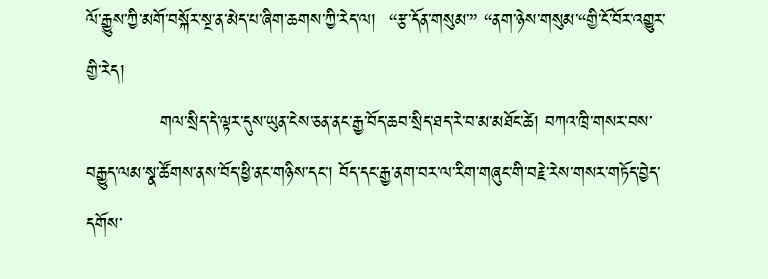ལོ་རྒྱུས་ཀྱི་མགོ་བསྐོར་སྔ་ན་མེད་པ་ཞིག་ཆགས་ཀྱི་རེད་ལ།  “རྩ་དོན་གསུམ་” “ནག་ཉེས་གསུམ་“གྱི་ངོ་བོར་འགྱུར་གྱི་རེད།
            གལ་སྲིད་དེ་ལྟར་དུས་ཡུན་ངེས་ཅན་ནང་རྒྱ་བོད་ཆབ་སྲིད་ཐད་རེ་བ་མ་མཐོང་ཚེ། བཀའ་ཁྲི་གསར་བས་བརྒྱུད་ལམ་སྣ་ཚོགས་ནས་བོད་ཕྱི་ནང་གཉིས་དང་། བོད་དང་རྒྱ་ནག་བར་ལ་རིག་གཞུང་གི་བརྗེ་རེས་གསར་གཏོད་བྱེད་དགོས་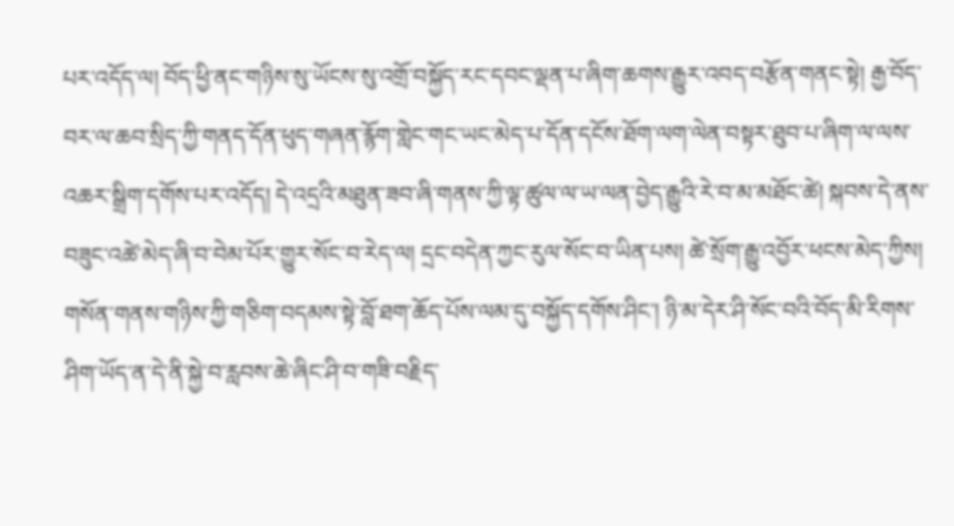པར་འདོད་ལ། བོད་ཕྱི་ནང་གཉིས་སུ་ཡོངས་སུ་འགྲོ་བསྐྱོད་རང་དབང་ལྡན་པ་ཞིག་ཆགས་རྒྱུར་འབད་བརྩོན་གནང་སྟེ། རྒྱ་བོད་བར་ལ་ཆབ་སྲིད་ཀྱི་གནད་དོན་ཕུད་གཞན་རྙོག་གླེང་གང་ཡང་མེད་པ་དོན་དངོས་ཐོག་ལག་ལེན་བསྟར་ཐུབ་པ་ཞིག་ལ་ལས་འཆར་སྒྲིག་དགོས་པར་འདོད། དེ་འདྲའི་མཐུན་ཟབ་ཞི་གནས་ཀྱི་ལྟ་ཚུལ་ལ་ཡ་ལན་བྱེད་རྒྱུའི་རེ་བ་མ་མཐོང་ཚེ། སྐབས་དེ་ནས་བཟུང་འཚེ་མེད་ཞི་བ་བེམ་པོར་གྱུར་སོང་བ་རེད་ལ། དྲང་བདེན་ཀྱང་རུལ་སོང་བ་ཡིན་པས། ཚེ་སྲོག་རྒྱུ་འབྱོར་ཕངས་མེད་ཀྱིས། གསོན་གནས་གཉིས་ཀྱི་གཅིག་བདམས་སྟེ་བློ་ཐག་ཆོད་པོས་ལམ་དུ་བསྐྱོད་དགོས་ཤིང་། ཉི་མ་དེར་ཤི་སོང་བའི་བོད་མི་རིགས་ཤིག་ཡོད་ན་དེ་ནི་སྐྱེ་བ་རླབས་ཆེ་ཞིང་ཤི་བ་གཟི་བརྗིད་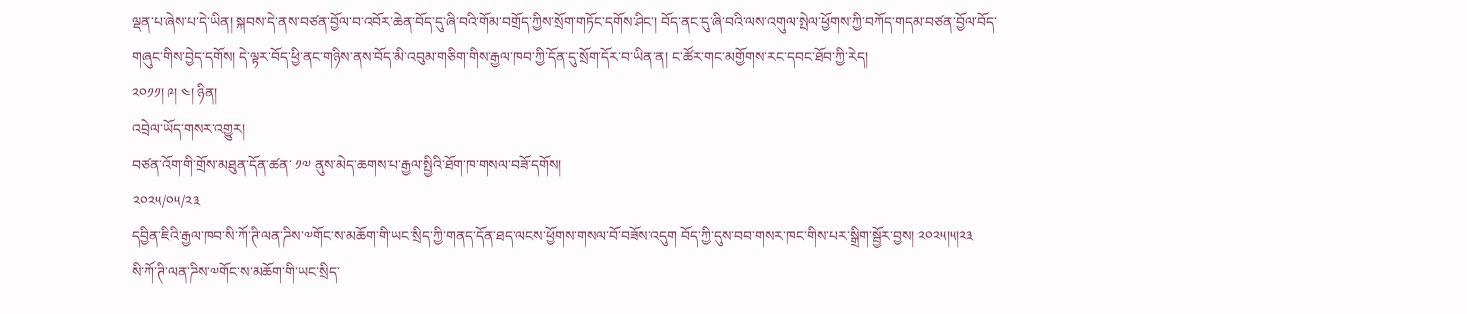ལྡན་པ་ཞེས་པ་དེ་ཡིན། སྐབས་དེ་ནས་བཙན་བྱོལ་བ་འབོར་ཆེན་བོད་དུ་ཞི་བའི་གོམ་བགྲོད་ཀྱིས་སྲོག་གཏོང་དགོས་ཤིང་། བོད་ནང་དུ་ཞི་བའི་ལས་འགུལ་སྤེལ་ཕྱོགས་ཀྱི་བཀོད་གདམ་བཙན་བྱོལ་བོད་གཞུང་གིས་བྱེད་དགོས། དེ་ལྟར་བོད་ཕྱི་ནང་གཉིས་ནས་བོད་མི་འབུམ་གཅིག་གིས་རྒྱལ་ཁབ་ཀྱི་དོན་དུ་སྲོག་དོར་བ་ཡིན་ན། ང་ཚོར་གང་མགྱོགས་རང་དབང་ཐོབ་ཀྱི་རེད།
༢༠༡༡། ༩། ༤། ཉིན།
འབྲེལ་ཡོད་གསར་འགྱུར།
བཙན་འོག་གི་གྲོས་མཐུན་དོན་ཚན་ ༡༧ ནུས་མེད་ཆགས་པ་རྒྱལ་སྤྱིའི་ཐོག་ཁ་གསལ་བཟོ་དགོས།
༢༠༢༥/༠༥/༢༣
དབྱིན་ཇིའི་རྒྱལ་ཁབ་སི་ཀོ་ཊི་ལན་ཌིས་༧གོང་ས་མཆོག་གི་ཡང་སྲིད་ཀྱི་གནད་དོན་ཐད་ལངས་ཕྱོགས་གསལ་བོ་བཟོས་འདུག བོད་ཀྱི་དུས་བབ་གསར་ཁང་གིས་པར་སྒྲིག་སྦྱོར་བྱས། ༢༠༢༥།༥།༢༣
སི་ཀོ་ཊི་ལན་ཌིས་༧གོང་ས་མཆོག་གི་ཡང་སྲིད་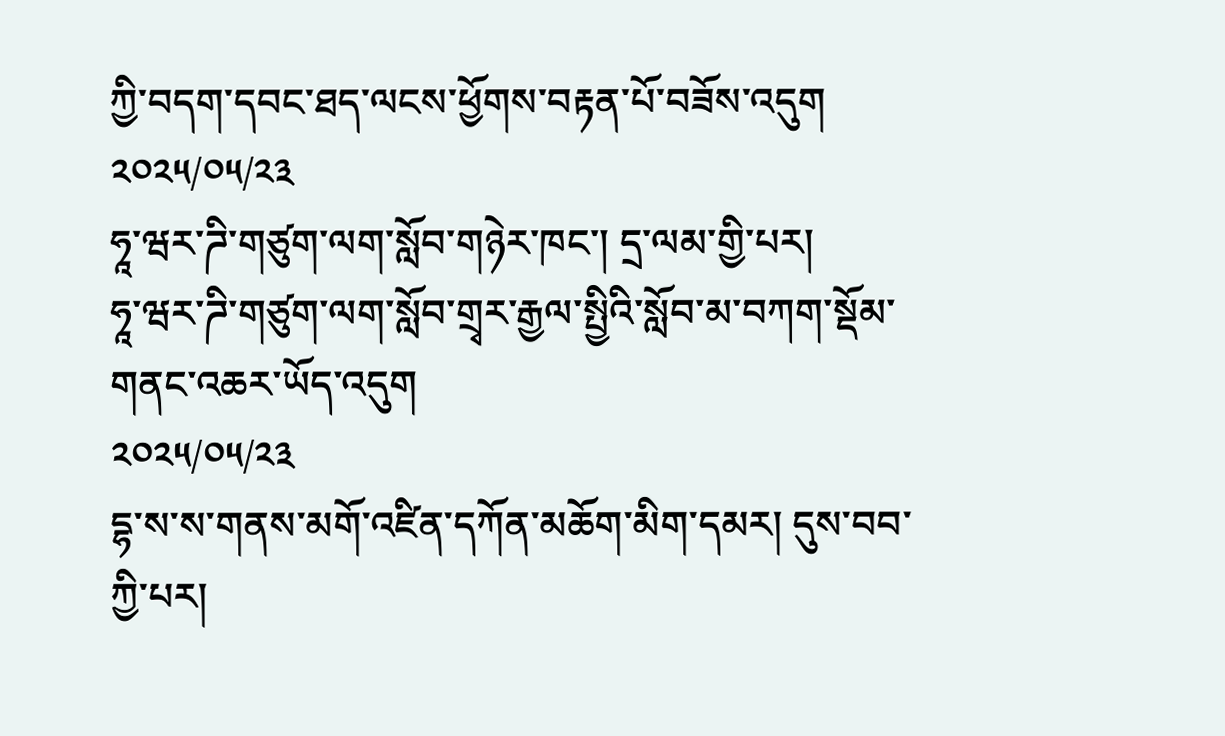ཀྱི་བདག་དབང་ཐད་ལངས་ཕྱོགས་བརྟན་པོ་བཟོས་འདུག
༢༠༢༥/༠༥/༢༣
ཧཱ་ཝར་ཌི་གཙུག་ལག་སློབ་གཉེར་ཁང་། དྲ་ལམ་གྱི་པར།
ཧཱ་ཝར་ཌི་གཙུག་ལག་སློབ་གྲྭར་རྒྱལ་སྤྱིའི་སློབ་མ་བཀག་སྡོམ་གནང་འཆར་ཡོད་འདུག
༢༠༢༥/༠༥/༢༣
དྷ་ས་ས་གནས་མགོ་འཛིན་དཀོན་མཆོག་མིག་དམར། དུས་བབ་ཀྱི་པར།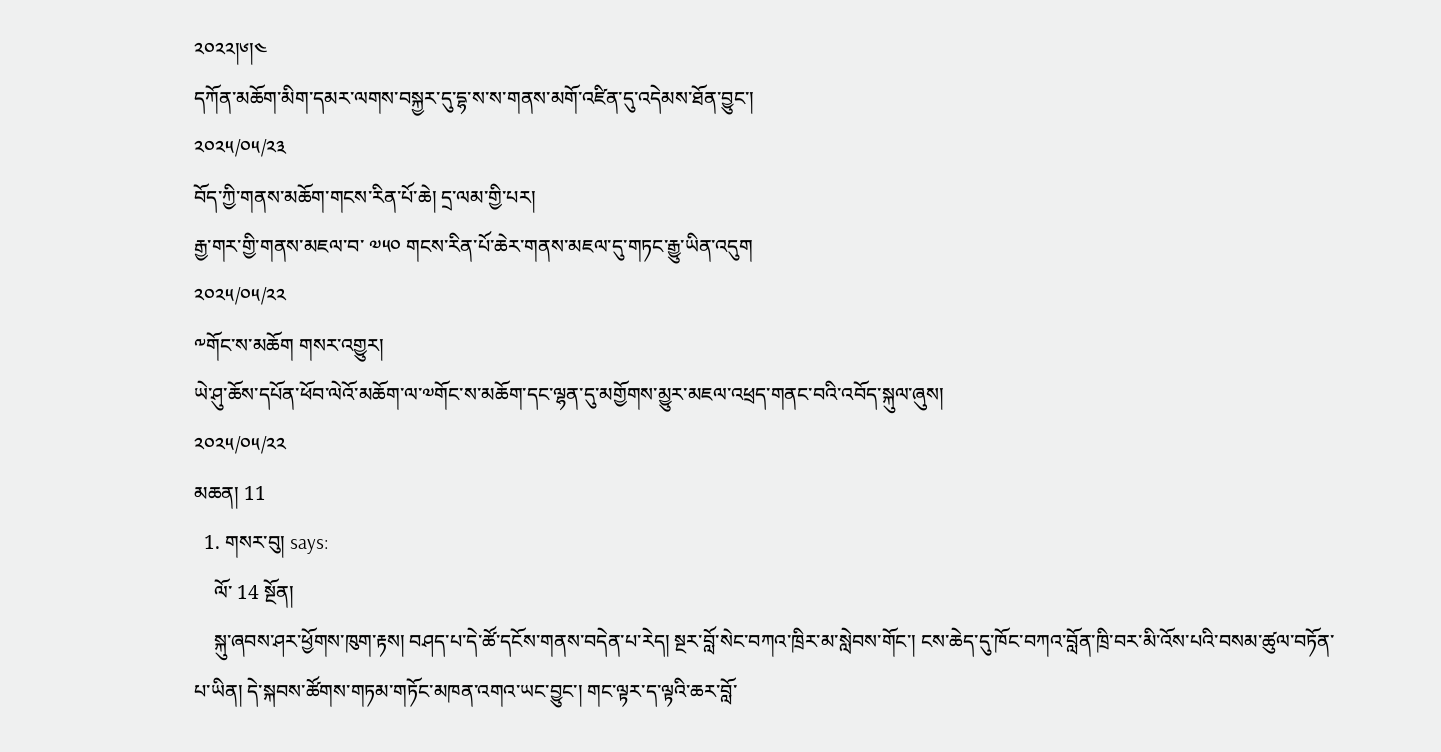༢༠༢༢།༦།༤
དཀོན་མཆོག་མིག་དམར་ལགས་བསྐྱར་དུ་དྷ་ས་ས་གནས་མགོ་འཛིན་དུ་འདེམས་ཐོན་བྱུང་།
༢༠༢༥/༠༥/༢༣
བོད་ཀྱི་གནས་མཆོག་གངས་རིན་པོ་ཆེ། དྲ་ལམ་གྱི་པར།
རྒྱ་གར་གྱི་གནས་མཇལ་བ་ ༧༥༠ གངས་རིན་པོ་ཆེར་གནས་མཇལ་དུ་གཏང་རྒྱུ་ཡིན་འདུག
༢༠༢༥/༠༥/༢༢
༸གོང་ས་མཆོག གསར་འགྱུར།
ཡེ་ཤུ་ཆོས་དཔོན་ཕོབ་ལེའོ་མཆོག་ལ་༧གོང་ས་མཆོག་དང་ལྷན་དུ་མགྱོགས་མྱུར་མཇལ་འཕྲད་གནང་བའི་འབོད་སྐུལ་ཞུས།
༢༠༢༥/༠༥/༢༢
མཆན། 11
  1. གསར་བུ། says:
    ལོ་ 14 སྔོན།
    སྐུ་ཞབས་ཤར་ཕྱོགས་ཁུག་རྟས། བཤད་པ་དེ་ཚོ་དངོས་གནས་བདེན་པ་རེད། སྔར་བློ་སེང་བཀའ་ཁྲིར་མ་སླེབས་གོང་། ངས་ཆེད་དུ་ཁོང་བཀའ་བློན་ཁྲི་བར་མི་འོས་པའི་བསམ་ཚུལ་བཏོན་པ་ཡིན། དེ་སྐབས་ཚོགས་གཏམ་གཏོང་མཁན་འགའ་ཡང་བྱུང་། གང་ལྟར་ད་ལྟའི་ཆར་བློ་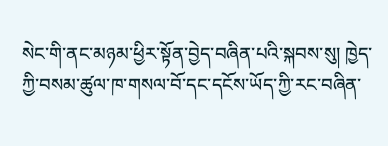སེང་གི་ནང་མཉམ་ཕྱིར་སྟོན་བྱེད་བཞིན་པའི་སྐབས་སུ། ཁྱེད་ཀྱི་བསམ་ཚུལ་ཁ་གསལ་བོ་དང་དངོས་ཡོད་ཀྱི་རང་བཞིན་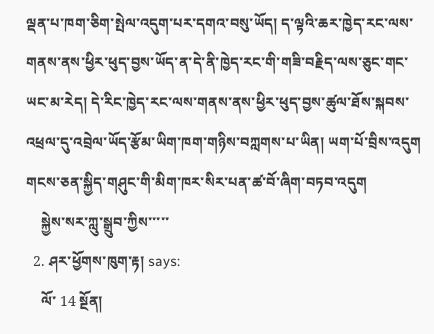ལྡན་པ་ཁག་ཅིག་སྤེལ་འདུག་པར་དགའ་བསུ་ཡོད། ད་ལྟའི་ཆར་ཁྱེད་རང་ལས་གནས་ནས་ཕྱིར་ཕུད་བྱས་ཡོད་ན་དེ་ནི་ཁྱེད་རང་གི་གཟི་བརྗིད་ལས་ཅུང་གང་ཡང་མ་རེད། དེ་རིང་ཁྱེད་རང་ལས་གནས་ནས་ཕྱིར་ཕུད་བྱས་ཚུལ་ཐོས་སྐབས་འཕྲལ་དུ་འབྲེལ་ཡོད་རྩོམ་ཡིག་ཁག་གཉིས་བཀླགས་པ་ཡིན། ཡག་པོ་བྲིས་འདུག གངས་ཅན་སྐྱིད་གཤུང་གི་མིག་ཁར་སིར་པན་ཚ་བོ་ཞིག་བཏབ་འདུག
    སྐྱེས་སར་ཀླུ་སྒྲུབ་ཀྱིས་་་་་
  2. ཤར་ཕྱོགས་ཁུག་རྟ། says:
    ལོ་ 14 སྔོན།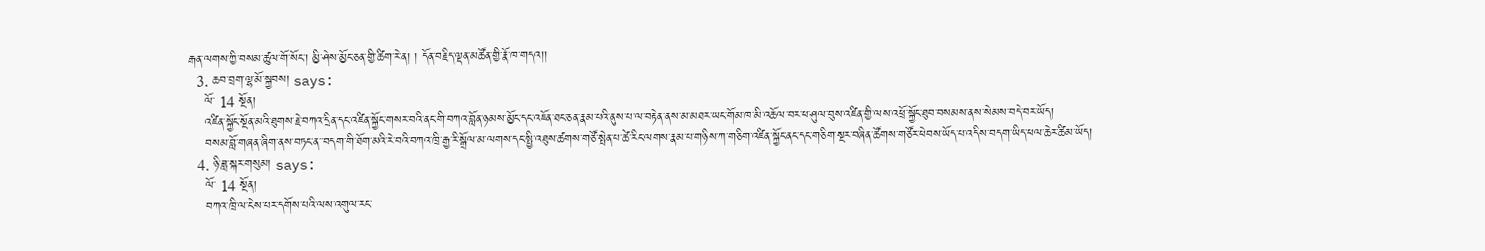རྒན་ལགས་ཀྱི་བསམ་ཚུལ་གོ་སོང་། མྱི་ཤེས་མྱོང་ཅན་གྱི་ཚིག་རེ་ན། ། དོན་བརྗིད་ལྡན་མཚོན་གྱི་རྣོ་ཁ་གདའ།།
  3. ཆབ་བྲག་ལྷ་མོ་སྐྱབས། says:
    ལོ་ 14 སྔོན།
    འཛིན་སྐྱོང་སྔོན་མའི་ཐུགས་རྗེ་བཀའ་དྲིན་དང་འཛིན་སྐྱོང་གསར་བའི་ནང་གི་བཀའ་བློན་ཉམས་མྱོང་དང་འཇོན་ཐང་ཅན་རྣམ་པའི་ནུས་པ་ལ་བརྟེན་ནས་མ་མཐར་ཡང་གོམ་ཁ་མི་འཆོལ་བར་ཕ་ཤུལ་བུས་འཛིན་གྱི་ལས་འཕྲོ་སྐྱོང་ཐུབ་བསམས་ནས་སེམས་བདེ་བར་ཡོད།
    བསམ་བློ་གཞན་ཞིག་ནས་བཏང་ན་་བདག་གི་ཐོག་མའི་རེ་བའི་བཀའ་ཁྲི་རྒྱ་རི་སྒྲོལ་མ་ལགས་དང་སྤྱི་འཐུས་ཚགས་གཙོ་སྤེན་པ་ཚེ་རིང་ལགས་རྣམ་པ་གཉིས་ཀ་གཅིག་འཛིན་སྐྱོང་ནང་དང་གཅིག་སྔར་བཞིན་ཚོགས་གཙོར་ཕེབས་ཡོད་པ་འདིས་བདག་ཡིད་ཕལ་ཆེར་ཚིམ་ཡོད།
  4. ཉི་ཟླ་སྐར་གསུམ། says:
    ལོ་ 14 སྔོན།
    བཀའ་ཁྲི་ལ་ངེས་པར་དགོས་པའི་ལས་འགུལ་རང་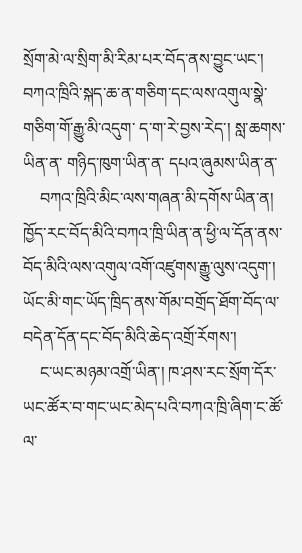སྲོག་མེ་ལ་སྲིག་མི་རིམ་པར་བོད་ནས་བྱུང་ཡང་། བཀའ་ཁྲིའི་སྐད་ཆ་ན་གཅིག་དང་ལས་འགུལ་སྣེ་གཅིག་གོ་རྒྱུ་མི་འདུག་ ད་ག་རེ་བྱས་རེད་། སླ་ཆགས་ཡིན་ན་ གཉིད་ཁུག་ཡིན་ན་ དཔའ་ཞུམས་ཡིན་ན་
    བཀའ་ཁྲིའི་མིང་ལས་གཞན་མི་དགོས་ཡིན་ན། ཁྱོད་རང་བོད་མིའི་བཀའ་ཁྲི་ཡིན་ན་ཕྱི་ལ་དོན་ནས་བོད་མིའི་ལས་འགུལ་འགོ་འཛུགས་རྒྱུ་ལུས་འདུག་། ཡོང་མི་གང་ཡོད་ཁྲིད་ནས་གོམ་བགྲོད་ཐོག་བོད་ལ་བདེན་དོན་དང་བོད་མིའི་ཆེད་འགྲོ་རོགས་།
    ང་ཡང་མཉམ་འགྲོ་ཡིན་། ཁ་ཤས་རང་སྲོག་དོར་ཡང་ཚོར་བ་གང་ཡང་མེད་པའི་བཀའ་ཁྲི་ཞིག་ང་ཚོ་ལ་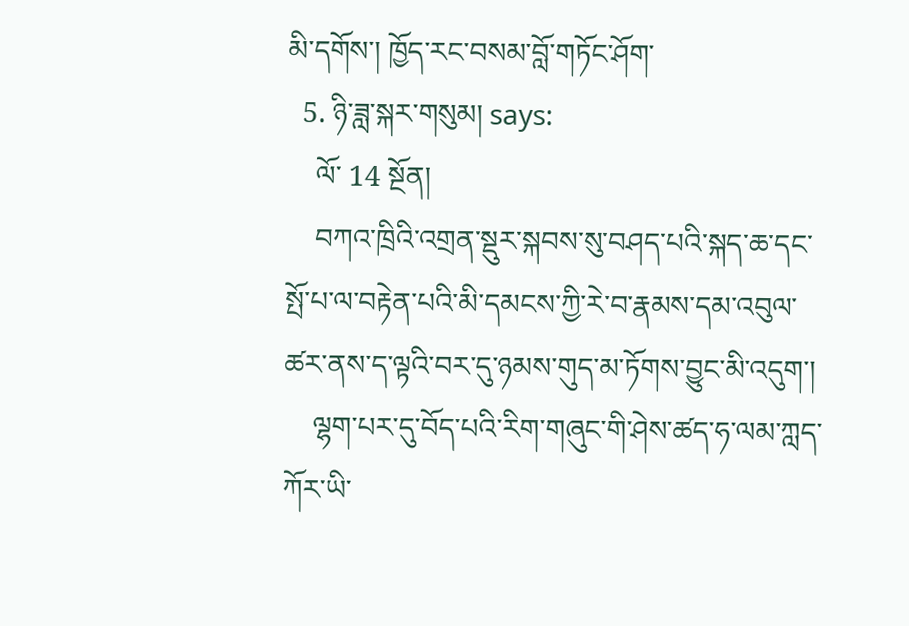མི་དགོས་། ཁྱོད་རང་བསམ་བློ་གཏོང་ཤོག་
  5. ཉི་ཟླ་སྐར་གསུམ། says:
    ལོ་ 14 སྔོན།
    བཀའ་ཁྲིའི་འགྲན་སྡུར་སྐབས་སུ་བཤད་པའི་སྐད་ཆ་དང་སྤོ་པ་ལ་བརྟེན་པའི་མི་དམངས་ཀྱི་རེ་བ་རྣམས་དམ་འབུལ་ཚར་ནས་ད་ལྟའི་བར་དུ་ཉམས་གུད་མ་ཏོགས་བྱུང་མི་འདུག་།
    ལྷག་པར་དུ་བོད་པའི་རིག་གཞུང་གི་ཤེས་ཚད་ཧ་ལམ་ཀླད་ཀོར་ཡི་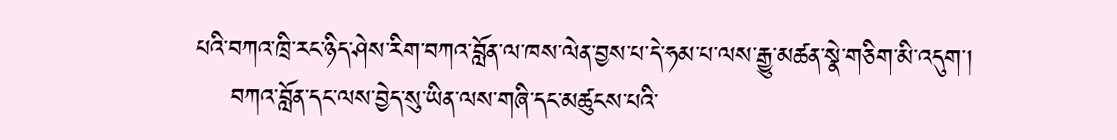པའི་བཀའ་ཁྲི་རང་ཉིད་ཤེས་རིག་བཀའ་བློན་ལ་ཁས་ལེན་བྱས་པ་དེ་ཧམ་པ་ལས་རྒྱུ་མཚན་སྣེ་གཅིག་མི་འདུག་།
    བཀའ་བློན་དང་ལས་བྱེད་སུ་ཡིན་ལས་གཞི་དང་མཚུངས་པའི་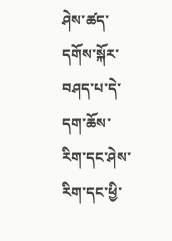ཤེས་ཚད་དགོས་སྐོར་བཤད་པ་དེ་དག་ཆོས་རིག་དང་ཤེས་རིག་དང་ཕྱི་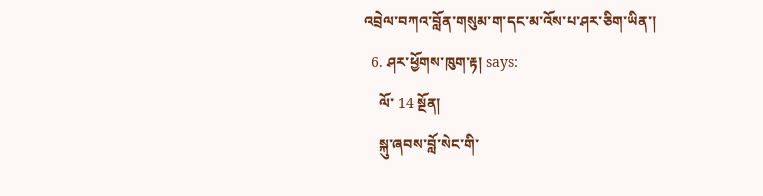འབྲེལ་བཀའ་བློན་གསུམ་ག་དང་མ་འོས་པ་ཤར་ཅིག་ཡིན་།
  6. ཤར་ཕྱོགས་ཁུག་རྟ། says:
    ལོ་ 14 སྔོན།
    སྐུ་ཞབས་བློ་སེང་གི་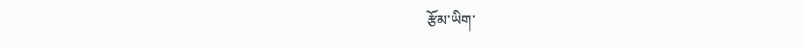རྩོམ་ཡིག་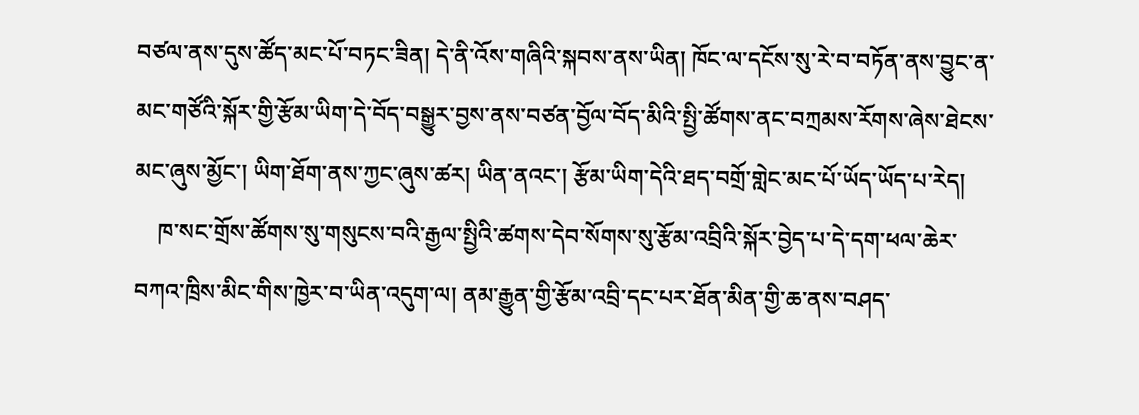བཙལ་ནས་དུས་ཚོད་མང་པོ་བཏང་ཟིན། དེ་ནི་འོས་གཞིའི་སྐབས་ནས་ཡིན། ཁོང་ལ་དངོས་སུ་རེ་བ་བཏོན་ནས་བྱུང་ན་མང་གཙོའི་སྐོར་གྱི་རྩོམ་ཡིག་དེ་བོད་བསྒྱུར་བྱས་ནས་བཙན་བྱོལ་བོད་མིའི་སྤྱི་ཚོགས་ནང་བཀྲམས་རོགས་ཞེས་ཐེངས་མང་ཞུས་མྱོང་། ཡིག་ཐོག་ནས་ཀྱང་ཞུས་ཚར། ཡིན་ནའང་། རྩོམ་ཡིག་དེའི་ཐད་བགྲོ་གླེང་མང་པོ་ཡོད་ཡོད་པ་རེད།
    ཁ་སང་གྲོས་ཚོགས་སུ་གསུངས་བའི་རྒྱལ་སྤྱིའི་ཚགས་དེབ་སོགས་སུ་རྩོམ་འབྲིའི་སྐོར་བྱེད་པ་དེ་དག་ཕལ་ཆེར་བཀའ་ཁྲིས་མིང་གིས་ཁྱེར་བ་ཡིན་འདུག་ལ། ནམ་རྒྱུན་གྱི་རྩོམ་འབྲི་དང་པར་ཐོན་མིན་གྱི་ཆ་ནས་བཤད་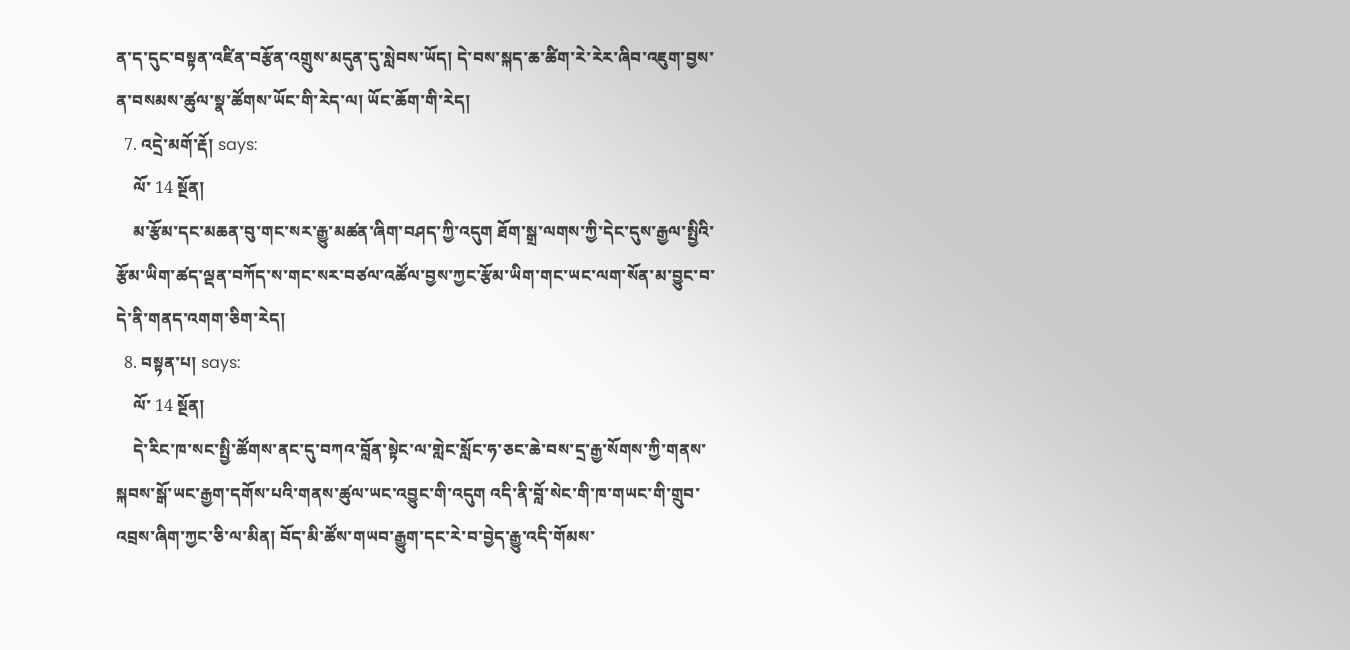ན་ད་དུང་བསྟན་འཛིན་བརྩོན་འགྲུས་མདུན་དུ་སླེབས་ཡོད། དེ་བས་སྐད་ཆ་ཚིག་རེ་རེར་ཞིབ་འཇུག་བྱས་ན་བསམས་ཚུལ་སྣ་ཚོགས་ཡོང་གི་རེད་ལ། ཡོང་ཆོག་གི་རེད།
  7. འདྲེ་མགོ་རྡོ། says:
    ལོ་ 14 སྔོན།
    མ་རྩོམ་དང་མཆན་བུ་གང་སར་རྒྱུ་མཚན་ཞིག་བཤད་ཀྱི་འདུག ཐོག་སྒྲ་ལགས་ཀྱི་དེང་དུས་རྒྱལ་སྤྱིའི་རྩོམ་ཡིག་ཚད་ལྡན་བཀོད་ས་གང་སར་བཙལ་འཚོལ་བྱས་ཀྱང་རྩོམ་ཡིག་གང་ཡང་ལག་སོན་མ་བྱུང་བ་དེ་ནི་གནད་འགག་ཅིག་རེད།
  8. བསྟན་པ། says:
    ལོ་ 14 སྔོན།
    དེ་རིང་ཁ་སང་སྤྱི་ཚོགས་ནང་དུ་བཀའ་བློན་སྟེང་ལ་གླེང་སློང་ཧ་ཅང་ཆེ་བས་དྲ་རྒྱ་སོགས་ཀྱི་གནས་སྐབས་སྒོ་ཡང་རྒྱག་དགོས་པའི་གནས་ཚུལ་ཡང་འབྱུང་གི་འདུག འདི་ནི་བློ་སེང་གི་ཁ་གཡང་གི་གྲུབ་འབྲས་ཞིག་ཀྱང་ཅི་ལ་མིན། བོད་མི་ཚོས་གཡབ་རྒྱུག་དང་རེ་བ་བྱེད་རྒྱུ་འདི་གོམས་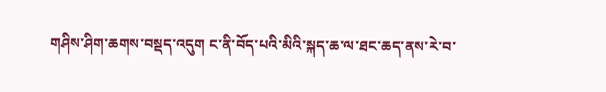གཤིས་ཤིག་ཆགས་བསྡད་འདུག ང་ནི་བོད་པའི་མིའི་སྐད་ཆ་ལ་ཐང་ཆད་ནས་རེ་བ་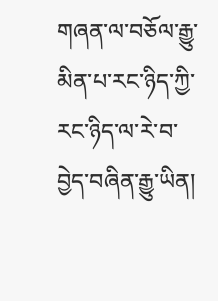གཞན་ལ་བཅོལ་རྒྱུ་མིན་པ་རང་ཉིད་ཀྱི་རང་ཉིད་ལ་རེ་བ་བྱེད་བཞིན་རྒྱུ་ཡིན།